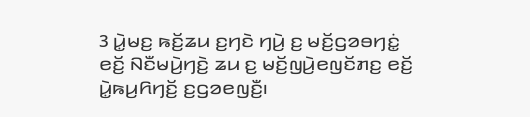3 ꤣꤧ꤭ꤗꤢ꤬ ꤒꤢꤩ꤬ꤘꤣ ꤢ꤬ꤚꤢꤧ ꤚꤣꤧ꤬ ꤢ꤬ ꤗꤢꤩ꤬ꤞꤤꤋꤚꤢꤦ꤭ ꤕꤢꤩ꤬ ꤡꤢꤪꤗꤣꤧ꤬ꤚꤢꤧ꤬ ꤘꤣ ꤢ꤬ ꤗꤢꤩ꤬ꤜꤣꤧ꤬ꤕꤜꤢꤩꤊꤢ꤬ ꤕꤢꤩ꤬ ꤣꤧ꤭ꤒꤣ꤬ꤖꤚꤢꤩ꤬ ꤢ꤬ꤞꤤꤕꤜꤢꤪ꤬꤯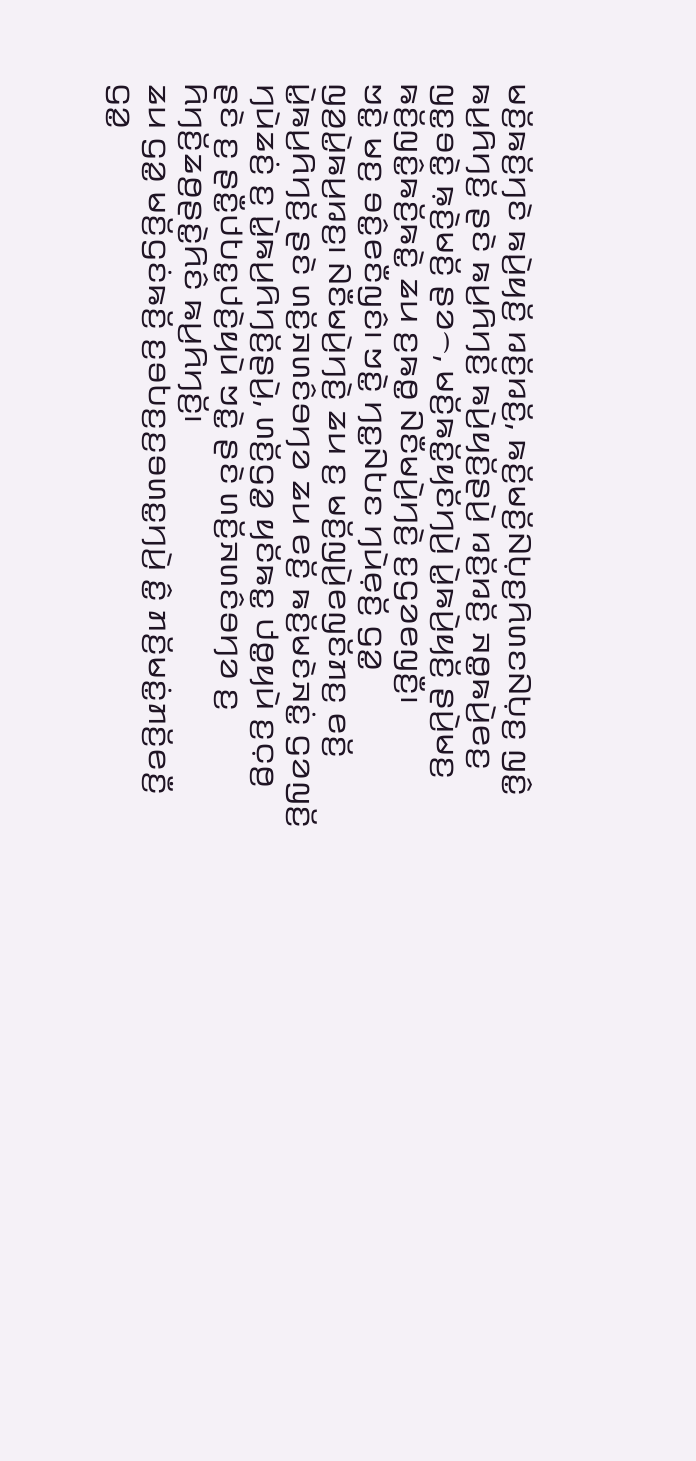ꤗꤢꤩ꤬ꤒꤢꤩ꤬ꤚꤢꤧ ꤒꤣꤧ꤬ꤟꤢꤩ꤬ ꤙꤢꤩ꤬ꤙꤢꤩ꤬, ꤒꤢꤩ꤬ꤗꤢꤩ꤬ꤡꤝ꤫ꤢ꤬ꤖꤛꤢꤡꤝ꤫ꤢ꤬ ꤜꤢꤨ꤭ ꤒꤣ꤬ꤖꤚꤢꤩ꤬ ꤔꤢꤧ ꤒꤣ꤬ꤖꤚꤢꤩ꤬ ꤒꤣꤧ꤬ꤟꤢꤩ꤬ꤔꤣꤧ꤬ ꤙꤢꤩ꤬ꤙꤢꤩ꤬ ꤏꤥ꤭ꤒꤣꤧ꤬ꤕꤢ꤬ ꤜꤢ꤭ꤋꤢꤧ꤭ ꤒ꤫ꤢꤧ꤬ꤗꤢꤩ꤬ ꤔꤤ꤮, ꤗꤢꤩ꤬ꤒꤢꤩ꤭ꤟꤢꤩꤚꤣꤧ꤬ ꤣꤧ꤭ꤒꤣꤧ꤬ꤟꤢꤩ꤬ ꤔꤣꤧ꤬ꤗꤢ꤬ ꤒꤢꤩ꤬ꤜꤢꤨ꤭ꤒꤢꤩ꤬ꤒꤢꤧ꤭ ꤘꤣ ꤢ꤬ꤒꤥ꤭ ꤡꤢꤪꤗꤣꤧ꤬ꤚꤢꤧ꤬ ꤢ꤬ꤞꤤꤕꤜꤢꤪ꤬꤯
ꤠꤢꤧ꤭ ꤗꤢ꤬ ꤋꤢꤨ꤭ꤕꤢꤪꤜꤢꤨ꤯ ꤠꤢꤧ꤭ ꤚꤢ꤭ꤡꤝꤢ ꤚꤣꤧꤕ꤫ꤢꤩ꤬ ꤞꤤ꤭ ꤜꤤ꤬ꤣꤧ꤭ꤒꤣ꤬ꤙꤢ꤬꤯ ꤡꤢꤪꤗꤣꤧ꤬ꤚꤢꤧ꤬ ꤘꤣ ꤢ꤬ ꤗꤢꤩ꤬ꤜꤣꤧ꤬ꤕꤜꤢꤩꤊꤢ꤬ ꤕꤢꤩ꤬ ꤣꤧ꤭ꤒꤣ꤬ꤖꤚꤢꤩ꤬ ꤔꤢꤧ ꤛꤢꤩ꤬ꤏꤛꤢꤨꤋꤚꤤ ꤘꤣ ꤕꤢꤩ꤬ ꤒꤢꤩ꤬ꤗꤢꤧꤏꤢꤦ꤭ ꤞꤤꤜꤢꤩ꤬ ꤚꤣꤧꤘꤢꤦ꤬ ꤢ꤬ ꤣꤧ꤭ꤒꤣ꤬ꤖꤚꤢꤩ꤬ꤔꤣꤧ꤬, ꤛꤢꤩ꤬ꤞꤤ꤭ ꤟꤢꤩꤒꤢ꤭ ꤓꤥ꤭ꤟꤣꤧ ꤢ꤬ꤍ꤫ꤥ꤬ ꤔꤢꤧ ꤢ꤬ ꤔꤢꤪ꤭ꤓꤝꤢ꤭ꤓꤢꤧ꤬ꤟꤣꤧ ꤠꤢꤧ꤭ ꤔꤢꤧ ꤛꤢꤩ꤬ꤏꤛꤢꤨꤋꤚꤤ ꤢ꤬ ꤖꤚꤢꤩ꤬ꤘꤥ꤬ꤔꤢꤧ꤭ꤖꤢꤨ ꤒꤣ꤬ꤖꤚꤢꤩ꤬꤯
ꤘꤣ ꤞꤤ꤭ ꤗꤢꤩ꤬ꤞꤢꤦꤒꤢꤩ꤬ ꤢ꤬ꤋꤝꤢ꤬ꤢ꤬ꤋꤛꤢ꤭ꤚꤣꤧ꤬ ꤢꤨ꤭ ꤊꤢꤩ꤬ꤗꤢꤦ꤭ꤊꤢꤩ꤬ꤕꤢꤪ꤬ ꤞꤤ꤭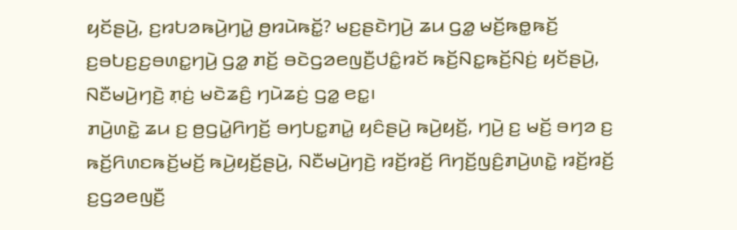ꤟꤢꤩꤔꤣꤧ꤬, ꤢ꤬ꤙꤝꤤꤒꤣꤧ꤬ꤚꤣꤧ꤭ ꤥ꤬ꤙꤣꤧꤒꤢꤩ꤭? ꤗꤢ꤬ꤔꤢꤧꤚꤣꤧ꤬ ꤘꤣ ꤞꤤ꤭ ꤗꤢꤩ꤬ꤒꤥ꤭ꤒꤢꤩ꤬ ꤢ꤬ꤋꤝꤢ꤬ꤢ꤬ꤋꤛꤢ꤭ꤚꤣꤧ꤬ ꤞꤤ꤭ ꤊꤢꤩ꤬ ꤋꤢꤧꤞꤤꤕꤜꤢꤪ꤬ꤓꤢꤨ꤭ꤙꤢꤩ ꤒꤢꤩ꤬ꤡꤢ꤭ꤒꤢꤩ꤬ꤡꤢꤦ꤬ ꤟꤢꤩꤔꤣꤧ꤬, ꤡꤢꤪꤗꤣꤧ꤬ꤚꤢꤧ꤬ ꤊ꤫ꤢꤦ꤬ ꤗꤢꤧꤘꤢꤨ꤬ ꤚꤣꤧꤘꤢꤦ꤬ ꤞꤤ꤭ ꤕꤢ꤭꤯
ꤊꤣꤧ꤬ꤛꤢꤧ꤭ ꤘꤣ ꤢ꤬ ꤥ꤬ꤞꤣꤧ꤭ꤖꤚꤢꤩ꤬ ꤋꤚꤝꤢ꤭ꤊꤣꤧ꤭ ꤟꤢꤨꤔꤣꤧ꤬ ꤒꤣꤧ꤬ꤟꤢꤩ꤬, ꤚꤣꤧ꤬ ꤢ꤬ ꤗꤢꤩ꤬ ꤋꤚꤤ ꤢ꤬ ꤒꤢꤩ꤬ꤖꤛꤢꤒꤢꤩ꤬ꤗꤢꤩ꤬ ꤒꤣꤧ꤬ꤟꤢꤩ꤬ꤔꤣꤧ꤬, ꤡꤢꤪꤗꤣꤧ꤬ꤚꤢꤧ꤬ ꤙꤢꤩ꤬ꤙꤢꤩ꤬ ꤖꤚꤢꤩ꤬ꤜꤢꤨ꤬ꤊꤣꤧ꤬ꤛꤢꤧ꤭ ꤙꤢꤩ꤬ꤙꤢꤩ꤬ ꤢ꤬ꤞꤤꤕꤜꤢꤪ꤬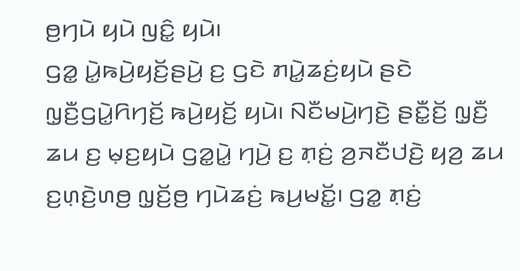ꤥ꤬ꤚꤣꤧ ꤟꤣꤧ ꤜꤢꤨ꤭ ꤟꤣꤧ꤯
ꤞꤤ꤭ ꤣꤧ꤭ꤒꤣꤧ꤬ꤟꤢꤩ꤬ꤔꤣꤧ꤬ ꤢ꤬ ꤞꤢꤧ ꤊꤣꤧ꤭ꤘꤢꤦ꤬ꤟꤣꤧ ꤔꤢꤧ ꤜ꤫ꤢꤪ꤬ꤞꤣꤧ꤭ꤖꤚꤢꤩ꤬ ꤒꤣꤧ꤬ꤟꤢꤩ꤬ ꤟꤣꤧ꤯ ꤡꤢꤪꤗꤣꤧ꤬ꤚꤢꤧ꤬ ꤔꤢꤪ꤭ꤢꤩ꤬ ꤜ꤫ꤢꤪ꤬ ꤘꤣ ꤢ꤬ ꤗ꤫ꤢ꤬ꤟꤣꤧ ꤞꤤ꤭ꤣꤧ꤭ ꤚꤣꤧ꤬ ꤢ꤬ ꤊ꤫ꤢꤦ꤬ ꤤ꤬ꤏꤢꤪꤓꤢꤧ꤬ ꤟꤤ꤬ ꤘꤣ ꤢ꤬ꤛ꤫ꤢꤧ꤬ꤛꤥ꤬ ꤜ꤫ꤢꤩ꤬ꤥ꤬ ꤚꤣꤧꤘꤢꤦ꤬ ꤒꤣ꤬ꤗꤢꤩ꤭꤯ ꤞꤤ꤭ ꤊ꤫ꤢꤦ꤬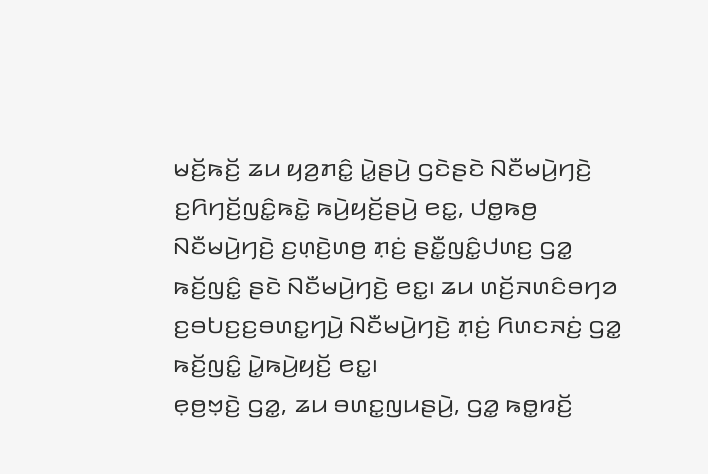ꤗꤢꤩ꤬ꤒꤢꤩ꤬ ꤘꤣ ꤟꤤ꤬ꤊꤢꤨ꤭ ꤣꤧ꤭ꤔꤣꤧ꤬ ꤞꤢꤧꤔꤢꤧ ꤡꤢꤪꤗꤣꤧ꤬ꤚꤢꤧ꤬ ꤢ꤬ꤖꤚꤢꤩ꤬ꤜꤢꤨ꤭ꤒꤢꤧ꤭ ꤒꤣꤧ꤬ꤟꤢꤩ꤬ꤔꤣꤧ꤬ ꤕꤢ꤭, ꤓꤥ꤭ꤒꤥ꤬ ꤡꤢꤪꤗꤣꤧ꤬ꤚꤢꤧ꤬ ꤢ꤬ꤛ꤫ꤢꤧ꤬ꤛꤥ꤬ ꤊ꤫ꤢꤦ꤬ ꤔꤢꤪ꤭ꤜꤢꤨ꤭ꤓꤛꤢ꤬ ꤞꤤ꤭ ꤒꤢꤩ꤬ꤜꤢꤨ꤭ ꤔꤢꤧ ꤡꤢꤪꤗꤣꤧ꤬ꤚꤢꤧ꤬ ꤕꤢ꤭꤯ ꤘꤣ ꤛꤢꤩ꤬ꤏꤛꤢꤨꤋꤚꤤ ꤢ꤬ꤋꤝꤢ꤬ꤢ꤬ꤋꤛꤢ꤭ꤚꤣꤧ꤬ ꤡꤢꤪꤗꤣꤧ꤬ꤚꤢꤧ꤬ ꤊ꤫ꤢꤦ꤬ ꤖꤛꤢꤏꤢꤦ꤬ ꤞꤤ꤭ ꤒꤢꤩ꤬ꤜꤢꤨ꤭ ꤣꤧ꤭ꤒꤣꤧ꤬ꤟꤢꤩ꤬ ꤕꤢ꤭꤯
ꤕ꤫ꤥ꤬ꤠ꤫ꤢꤧ꤬ ꤞꤤ꤭, ꤘꤣ ꤋꤛꤢ꤭ꤜꤣꤔꤣꤧ꤬, ꤞꤤ꤭ ꤒꤥ꤭ꤙꤢꤩ꤬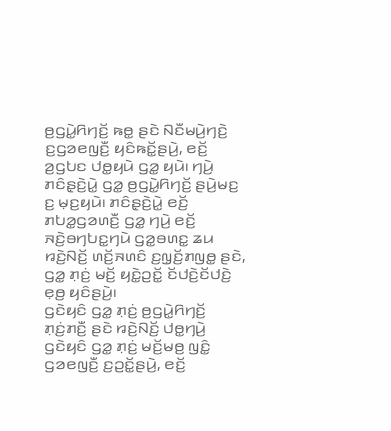ꤥ꤬ꤞꤣꤧ꤭ꤖꤚꤢꤩ꤬ ꤒꤥ꤭ ꤔꤢꤧ ꤡꤢꤪꤗꤣꤧ꤬ꤚꤢꤧ꤬ ꤢ꤬ꤞꤤꤕꤜꤢꤪ꤬ ꤟꤢꤨꤒꤢꤩ꤭ꤔꤣꤧ꤬, ꤕꤢꤩ꤬ ꤤ꤬ꤞꤝꤢ ꤓꤥ꤭ꤟꤣꤧ ꤞꤤ꤭ ꤟꤣꤧ꤯ ꤚꤣꤧ꤬ ꤊꤢꤨꤔ꤫ꤢꤧ꤬ꤣꤧ꤭ ꤞꤤ꤭ ꤥ꤬ꤞꤣꤧ꤭ꤖꤚꤢꤩ꤬ ꤔꤣꤧ꤬ꤗꤢ꤬ ꤢ꤬ ꤗ꤫ꤢ꤬ꤟꤣꤧ꤯ ꤊꤢꤨꤔ꤫ꤢꤧ꤬ꤣꤧ꤭ ꤕꤢꤩ꤬ ꤊꤝꤤ꤭ꤞꤤꤛꤢꤪ꤬ ꤞꤤ꤭ ꤚꤣꤧ꤬ ꤕꤢꤩ꤬ ꤏꤢꤧ꤬ꤋꤚꤝꤢ꤭ꤚꤣꤧ ꤞꤤ꤭ꤋꤛꤢ꤭ ꤘꤣ ꤙꤢꤧ꤬ꤡꤢꤩ꤬ ꤛꤢꤩ꤬ꤏꤛꤢꤨ ꤢ꤬ꤜ꤫ꤢꤩ꤬ꤊꤜꤥ꤭ ꤔꤢꤧ, ꤞꤤ꤭ ꤊ꤫ꤢꤦ꤬ ꤗꤢꤩ꤬ ꤟꤢꤧ꤭ꤑꤢꤩ꤭ ꤢꤩꤓꤢꤧ꤬ꤢꤩꤓꤢꤧ꤬ ꤕ꤫ꤥ꤬ ꤟꤢꤨꤔꤣꤧ꤬꤯
ꤞꤢꤧꤟꤢꤨ ꤞꤤ꤭ ꤊ꤫ꤢꤦ꤬ ꤥ꤬ꤞꤣꤧ꤭ꤖꤚꤢꤩ꤬ ꤊ꤫ꤢꤦ꤬ꤊꤢꤪ꤬ ꤔꤢꤧ ꤙꤢꤧ꤬ꤡꤢꤩ꤬ ꤓꤥ꤭ꤚꤣꤧ꤬ ꤞꤢꤧꤟꤢꤨ ꤞꤤ꤭ ꤊ꤫ꤢꤦ꤬ ꤗꤢꤩ꤬ꤗꤥ꤬ ꤜꤢꤨ꤭ ꤞꤤꤕꤜꤢꤪ꤬ ꤢ꤬ꤑꤢꤩ꤭ꤔꤣꤧ꤬, ꤕꤢꤩ꤬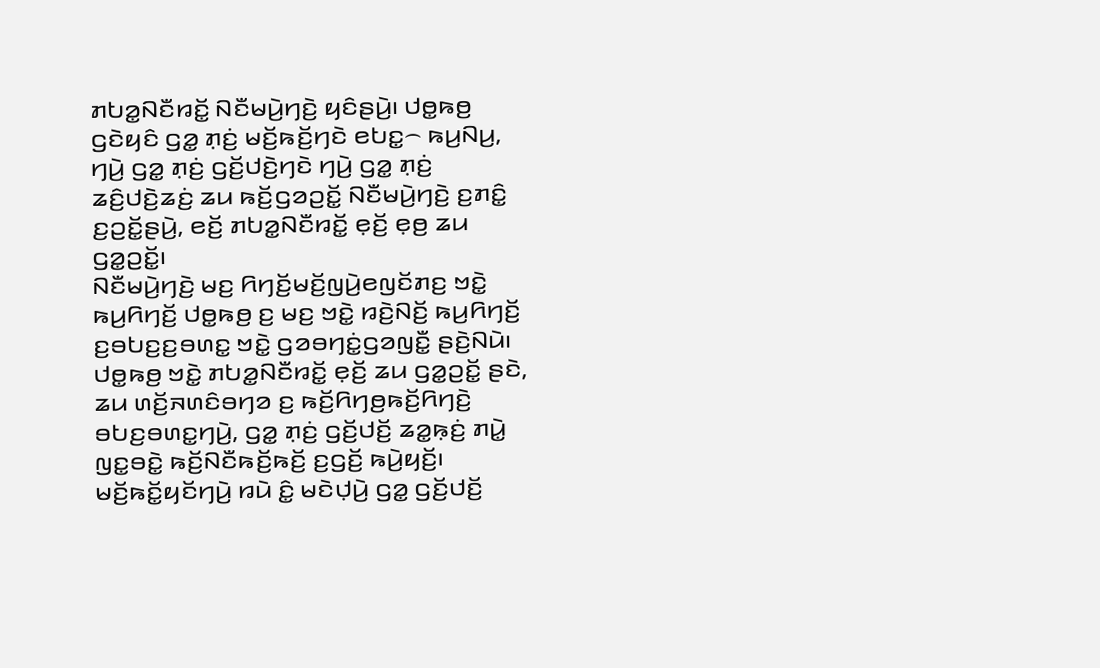ꤊꤝꤤ꤭ꤡꤢꤪꤙꤢꤩ꤭ ꤡꤢꤪꤗꤣꤧ꤬ꤚꤢꤧ꤬ ꤟꤢꤨꤔꤣꤧ꤬꤯ ꤓꤥ꤭ꤒꤥ꤬ ꤞꤢꤧꤟꤢꤨ ꤞꤤ꤭ ꤊ꤫ꤢꤦ꤬ ꤗꤢꤩ꤬ꤒꤢꤩ꤬ꤚꤢꤧ ꤕꤝꤢ꤭꤮ ꤒꤣ꤬ꤡꤣ꤬, ꤚꤣꤧ꤬ ꤞꤤ꤭ ꤊ꤫ꤢꤦ꤬ ꤞꤢꤩ꤬ꤓꤢꤧ꤬ꤚꤢꤧ ꤚꤣꤧ꤬ ꤞꤤ꤭ ꤊ꤫ꤢꤦ꤬ ꤘꤢꤨ꤬ꤓꤢꤧ꤬ꤘꤢꤦ꤬ ꤘꤣ ꤒꤢꤩ꤬ꤞꤤꤑꤢꤩ꤭ ꤡꤢꤪꤗꤣꤧ꤬ꤚꤢꤧ꤬ ꤢ꤬ꤊꤢꤨ꤭ ꤢ꤬ꤑꤢꤩ꤭ꤔꤣꤧ꤬, ꤕꤢꤩ꤬ ꤊꤝꤤ꤭ꤡꤢꤪꤙꤢꤩ꤭ ꤕ꤫ꤢꤩ꤬ ꤕ꤫ꤥ꤬ ꤘꤣ ꤞꤤ꤭ꤑꤢꤩ꤭꤯
ꤡꤢꤪꤗꤣꤧ꤬ꤚꤢꤧ꤬ ꤗꤢ꤬ ꤖꤚꤢꤩ꤬ꤗꤢꤩ꤬ꤜꤣꤧ꤬ꤕꤜꤢꤩꤊꤢ꤬ ꤠꤢꤧ꤭ ꤒꤣ꤬ꤖꤚꤢꤩ꤬ ꤓꤥ꤭ꤒꤥ꤬ ꤢ꤬ ꤗꤢ꤬ ꤠꤢꤧ꤭ ꤙꤢꤧ꤬ꤡꤢꤩ꤬ ꤒꤣ꤬ꤖꤚꤢꤩ꤬ ꤢ꤬ꤋꤝꤢ꤬ꤢ꤬ꤋꤛꤢ꤭ ꤠꤢꤧ꤭ ꤞꤤꤋꤚꤢꤦ꤭ꤞꤤꤜꤢꤪ꤭ ꤔꤢꤧ꤬ꤡꤣꤧ꤯
ꤓꤥ꤭ꤒꤥ꤬ ꤠꤢꤧ꤭ ꤊꤝꤤ꤭ꤡꤢꤪꤙꤢꤩ꤭ ꤕ꤫ꤢꤩ꤬ ꤘꤣ ꤞꤤ꤭ꤑꤢꤩ꤭ ꤔꤢꤧ, ꤘꤣ ꤛꤢꤩ꤬ꤏꤛꤢꤨꤋꤚꤤ ꤢ꤬ ꤒꤢꤩ꤬ꤖꤚꤥ꤬ꤒꤢꤩ꤬ꤖꤚꤢꤧ꤬ ꤋꤝꤢ꤬ꤋꤛꤢ꤭ꤚꤣꤧ꤬, ꤞꤤ꤭ ꤊ꤫ꤢꤦ꤬ ꤞꤢꤩ꤬ꤓꤢꤩ꤬ ꤘꤤ꤭ꤒ꤫ꤢꤦ꤬ ꤊꤣꤧ꤭ ꤜꤢ꤭ꤋꤢꤧ꤭ ꤒꤢꤩ꤬ꤡꤢꤪꤒꤢꤩ꤬ꤒꤢꤩ꤬ ꤢ꤬ꤞꤢꤩ꤬ ꤒꤣꤧ꤬ꤟꤢꤩ꤬꤯ ꤗꤢꤩ꤬ꤒꤢꤩ꤭ꤟꤢꤩꤚꤣꤧ꤬ ꤙꤣꤧ ꤢꤨ꤭ ꤗꤢꤧꤓ꤫ꤣꤧ꤬ ꤞꤤ꤭ ꤞꤢꤩ꤬ꤓꤢꤩ꤬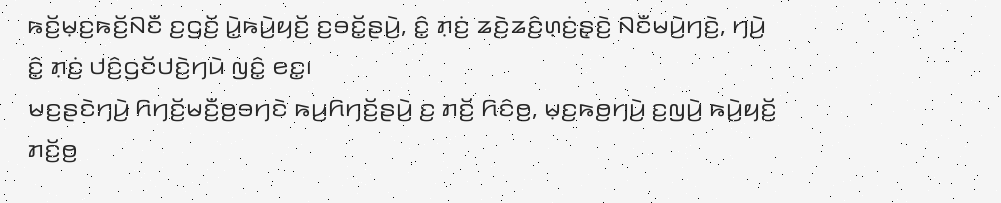ꤒꤢꤩ꤬ꤗ꤫ꤢ꤬ꤒꤢꤩ꤬ꤡꤢꤪ ꤢ꤬ꤞꤢꤩ꤬ ꤣꤧ꤭ꤒꤣꤧ꤬ꤟꤢꤩ꤬ ꤢ꤬ꤋꤢꤩ꤭ꤔꤣꤧ꤬, ꤢꤨ꤭ ꤊ꤫ꤢꤦ꤬ ꤘꤢꤧ꤬ꤘꤢꤨ꤬ꤛ꤫ꤢꤦ꤬ꤔ꤫ꤢꤧ꤬ ꤡꤢꤪꤗꤣꤧ꤬ꤚꤢꤧ꤬, ꤚꤣꤧ꤬ ꤢꤨ꤭ ꤊ꤫ꤢꤦ꤬ ꤓꤢꤨ꤬ꤞꤢꤩꤓꤢꤧ꤬ꤚꤣꤧ ꤜꤢꤨ꤭ ꤕꤢ꤭꤯
ꤗꤢ꤬ꤔꤢꤧꤚꤣꤧ꤬ ꤖꤚꤢꤩ꤬ꤗꤢꤪ꤬ꤥ꤬ꤋꤚꤢꤧ ꤒꤣ꤬ꤖꤚꤢꤩ꤬ꤔꤣꤧ꤬ ꤢ꤬ ꤊꤢꤩ꤬ ꤖꤢꤨꤥ꤬, ꤗ꤫ꤢ꤬ꤒꤥ꤬ꤚꤣꤧ꤬ ꤢ꤬ꤜꤣꤧ꤬ ꤒꤣꤧ꤬ꤟꤢꤩ꤬ ꤊꤢꤩ꤬ꤥ꤬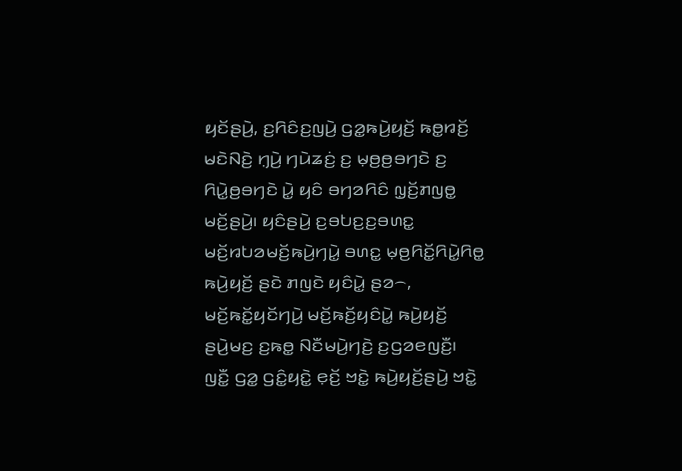ꤟꤢꤩꤔꤣꤧ꤬, ꤢ꤬ꤖꤢꤨꤢ꤬ꤜꤣꤧ꤬ ꤞꤤ꤭ꤒꤣꤧ꤬ꤟꤢꤩ꤬ ꤒꤥ꤭ꤙꤢꤩ꤬ ꤗꤢꤧꤡꤢꤧ꤬ ꤚ꤫ꤣꤧ꤬ ꤚꤣꤧꤘꤢꤦ꤬ ꤢ꤬ ꤗ꤫ꤥ꤬ꤥ꤬ꤋꤚꤢꤧ ꤢ꤬ ꤖꤣꤧ꤭ꤥ꤬ꤋꤚꤢꤧ ꤣꤧ꤭ ꤟꤢꤨ ꤋꤚꤤꤖꤢꤨ ꤜ꤫ꤢꤩ꤬ꤊꤜꤥ꤭ ꤗꤢꤩ꤬ꤔꤣꤧ꤬꤯ ꤟꤢꤨꤔꤣꤧ꤬ ꤢ꤬ꤋꤝꤢ꤬ꤢ꤬ꤋꤛꤢ꤭ ꤗꤢꤩ꤬ꤙꤝꤤꤗꤢꤩ꤬ꤒꤣꤧ꤬ꤚꤣꤧ꤭ ꤋꤛꤢ꤭ ꤗ꤫ꤥ꤬ꤖꤢꤩ꤭ꤖꤣꤧ꤭ꤖꤥ꤭ ꤒꤣꤧ꤬ꤟꤢꤩ꤬ ꤔꤢꤧ ꤊꤜꤢꤧ ꤟꤢꤨꤣꤧ꤭ ꤔꤤ꤮, ꤗꤢꤩ꤬ꤒꤢꤩ꤭ꤟꤢꤩꤚꤣꤧ꤬ ꤗꤢꤩ꤬ꤒꤢꤩ꤬ꤟꤢꤨꤣꤧ꤭ ꤒꤣꤧ꤬ꤟꤢꤩ꤬ ꤔꤣꤧ꤬ꤗꤢ꤬ ꤢ꤬ꤒꤥ꤭ ꤡꤢꤪꤗꤣꤧ꤬ꤚꤢꤧ꤬ ꤢ꤬ꤞꤤꤕꤜꤢꤪ꤬꤯
ꤜꤢꤪ꤭ ꤞꤤ꤭ ꤞꤢꤨ꤭ꤟꤢꤧ꤭ ꤕ꤫ꤢꤩ꤬ ꤠꤢꤧ꤭ ꤒꤣꤧ꤬ꤟꤢꤩ꤬ꤔꤣꤧ꤬ ꤠꤢꤧ꤭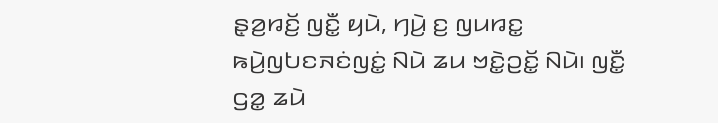ꤔ꤫ꤤ꤬ꤙꤢꤩ꤬ ꤜꤢꤪ꤭ ꤟꤣꤧ, ꤚꤣꤧ꤬ ꤢ꤬ ꤜꤣꤙꤢ꤭ ꤒꤣꤧ꤬ꤜꤝꤢꤏꤢꤦꤜꤢꤦ꤭ ꤡꤣꤧ ꤘꤣ ꤠꤢꤧ꤭ꤑꤢꤩ꤭ ꤡꤣꤧ꤯ ꤜꤢꤪ꤭ ꤞꤤ꤭ ꤘꤣꤧ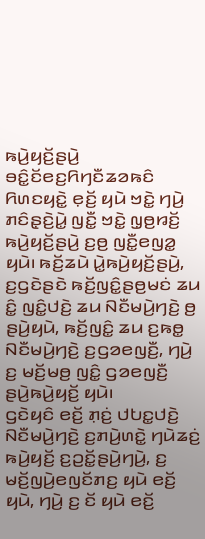ꤒꤣꤧ꤬ꤟꤢꤩ꤬ꤔꤣꤧ꤬ ꤋꤢꤨ꤭ꤢꤩꤕꤢ꤬ꤖꤚꤢꤪꤘꤤꤒꤢꤨ ꤖꤛꤢꤟꤢꤧ꤭ ꤕ꤫ꤢꤩ꤬ ꤟꤣꤧ ꤠꤢꤧ꤭ ꤚꤣꤧ꤬ ꤊꤢꤨꤔ꤫ꤢꤧ꤬ꤣꤧ꤭ ꤜꤢꤪ꤭ ꤠꤢꤧ꤭ ꤜ꤫ꤥ꤬ꤙꤢꤩ꤬ ꤒꤣꤧ꤬ꤟꤢꤩ꤬ꤔꤣꤧ꤬ ꤢ꤬ꤥ꤬ ꤜꤢꤪ꤭ꤕꤜꤤ꤭ ꤟꤣꤧ꤯ ꤒꤢꤩ꤬ꤘꤣꤧ ꤣꤧ꤭ꤒꤣꤧ꤬ꤟꤢꤩ꤬ꤔꤣꤧ꤬, ꤢ꤬ꤞꤢꤧꤔꤢꤧ ꤒꤢꤩ꤬ꤜꤢꤨ꤭ꤔꤥ꤬ꤗꤢꤦ ꤘꤣ ꤢꤨ꤭ ꤜꤢꤨ꤭ꤓꤢꤧ꤬ ꤘꤣ ꤡꤢꤪꤗꤣꤧ꤬ꤚꤢꤧ꤬ ꤥ꤬ ꤔꤣꤧ꤬ꤟꤣꤧ, ꤒꤢꤩ꤬ꤜꤢꤨ꤭ ꤘꤣ ꤢ꤬ꤒꤥ꤭ ꤡꤢꤪꤗꤣꤧ꤬ꤚꤢꤧ꤬ ꤢ꤬ꤞꤤꤕꤜꤢꤪ꤬, ꤚꤣꤧ꤬ ꤢ꤬ ꤗꤢꤩ꤬ꤗꤥ꤬ ꤜꤢꤨ꤭ ꤞꤤꤕꤜꤢꤪ꤬ ꤔꤣꤧ꤬ꤒꤣꤧ꤬ꤟꤢꤩ꤬ ꤟꤣꤧ꤯
ꤞꤢꤧꤟꤢꤨ ꤕꤢꤩ꤬ ꤊ꤫ꤢꤦ꤬ ꤓꤝꤢ꤭ꤓꤢꤧ꤬ ꤡꤢꤪꤗꤣꤧ꤬ꤚꤢꤧ꤬ ꤢ꤬ꤊꤣꤧ꤬ꤛꤢꤧ꤭ ꤚꤣꤧꤘꤢꤦ꤬ ꤒꤣꤧ꤬ꤟꤢꤩ꤬ ꤢ꤬ꤑꤢꤩ꤭ꤔꤣꤧ꤬ꤚꤣꤧ꤬, ꤢ꤬ ꤗꤢꤩ꤬ꤜꤣꤧ꤬ꤕꤜꤢꤩꤊꤢ꤬ ꤟꤣꤧ ꤕꤢꤩ꤬ ꤟꤣꤧ, ꤚꤣꤧ꤬ ꤢ꤬ ꤢꤩ ꤟꤣꤧ ꤕꤢꤩ꤬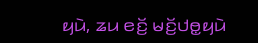ꤟꤣꤧ, ꤘꤣ ꤕꤢꤩ꤬ ꤗꤢꤩ꤬ꤓꤥ꤭ꤟꤣꤧ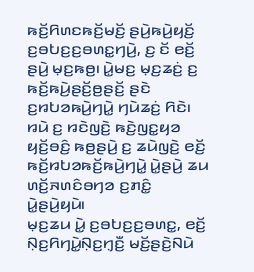ꤒꤢꤩ꤬ꤖꤛꤢꤒꤢꤩ꤬ꤗꤢꤩ꤬ ꤔꤣꤧ꤬ꤒꤣꤧ꤬ꤟꤢꤩ꤬ ꤢ꤬ꤋꤝꤢ꤬ꤢ꤬ꤋꤛꤢ꤭ꤚꤣꤧ꤬, ꤢ꤬ ꤢꤩ ꤕꤢꤩ꤬ ꤔꤣꤧ꤬ ꤗ꤫ꤢ꤬ꤒꤥ꤬꤯ ꤣꤧ꤭ꤗꤢ꤬ ꤗ꤫ꤢ꤬ꤘꤢꤦ꤬ ꤢ꤬ ꤒꤢꤩ꤬ꤒꤣꤧ꤬ꤔꤢꤩ꤬ꤥ꤬ꤔꤢꤩ꤬ ꤔꤢꤧ ꤢ꤬ꤙꤝꤤꤒꤣꤧ꤬ꤚꤣꤧ꤭ ꤚꤣꤧꤘꤢꤦ꤬ ꤖꤢꤧ꤯ ꤙꤣꤧ ꤢ꤬ ꤙꤢꤧꤜꤢꤧ꤬ ꤒꤢꤧ꤬ꤜꤢ꤭ꤟꤤ ꤟꤢꤩ꤬ꤋꤢꤨ꤬ ꤒꤥ꤬ꤔꤣꤧ꤬ ꤢ꤬ ꤘꤣꤧꤜꤢꤧ꤬ ꤕꤢꤩ꤬ ꤒꤢꤩ꤬ꤙꤝꤤꤒꤢꤩ꤬ꤒꤣꤧ꤬ꤚꤣꤧ꤭ ꤣꤧ꤭ꤔꤣꤧ꤬ ꤘꤣ ꤛꤢꤩ꤬ꤏꤛꤢꤨꤋꤚꤤ ꤢ꤬ꤊꤢꤨ꤭ ꤣꤧ꤭ꤔꤣꤧ꤬ꤟꤣꤧ꤯
ꤗ꤫ꤢ꤬ꤘꤣ ꤣꤧ꤭ ꤢ꤬ꤋꤝꤢ꤬ꤢ꤬ꤋꤛꤢ꤭, ꤕꤢꤩ꤬ ꤡ꤫ꤢ꤬ꤖꤚꤣꤧ꤭ꤡ꤫ꤢ꤬ꤚ꤫ꤢꤪ꤬ ꤗꤢꤩ꤬ꤔꤢꤧ꤬ꤡꤣꤧ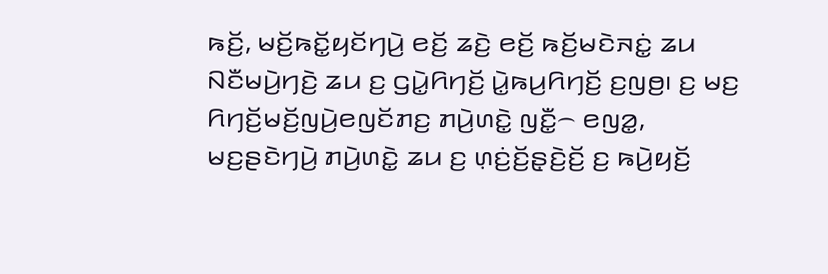ꤒꤢꤩ꤬, ꤗꤢꤩ꤬ꤒꤢꤩ꤭ꤟꤢꤩꤚꤣꤧ꤬ ꤕꤢꤩ꤬ ꤘꤢꤧ꤬ ꤕꤢꤩ꤬ ꤒꤢꤩ꤬ꤗꤢꤧꤏꤢꤦ꤭ ꤘꤣ ꤡꤢꤪꤗꤣꤧ꤬ꤚꤢꤧ꤬ ꤘꤣ ꤢ꤬ ꤞꤣꤧ꤭ꤖꤚꤢꤩ꤬ ꤣꤧ꤭ꤒꤣ꤬ꤖꤚꤢꤩ꤬ ꤢ꤬ꤜꤥ꤬꤯ ꤢ꤬ ꤗꤢ꤬ ꤖꤚꤢꤩ꤬ꤗꤢꤩ꤬ꤜꤣꤧ꤬ꤕꤜꤢꤩꤊꤢ꤬ ꤊꤣꤧ꤬ꤛꤢꤧ꤭ ꤜꤢꤪ꤭꤮ ꤕꤜꤤ꤭, ꤗꤢ꤬ꤔꤢꤧꤚꤣꤧ꤬ ꤊꤣꤧ꤬ꤛꤢꤧ꤭ ꤘꤣ ꤢ꤬ ꤛ꤫ꤢꤦ꤬ꤢꤩ꤬ꤔ꤫ꤢꤧ꤬ꤢꤩ꤬ ꤢ꤬ ꤒꤣꤧ꤬ꤟꤢꤩ꤬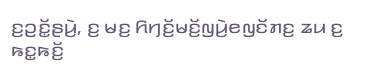ꤢ꤬ꤑꤢꤩ꤭ꤔꤣꤧ꤬, ꤢ꤬ ꤗꤢ꤬ ꤖꤚꤢꤩ꤬ꤗꤢꤩ꤬ꤜꤣꤧ꤬ꤕꤜꤢꤩꤊꤢ꤬ ꤘꤣ ꤢ꤬ ꤒꤢ꤭ꤒꤢꤩ꤬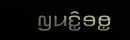ꤜꤣꤢꤨ꤭ꤋꤥ꤭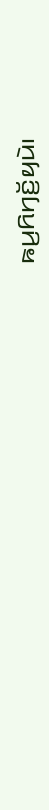ꤒꤣ꤬ꤖꤚꤢꤩ꤬ꤟꤣꤧ꤯